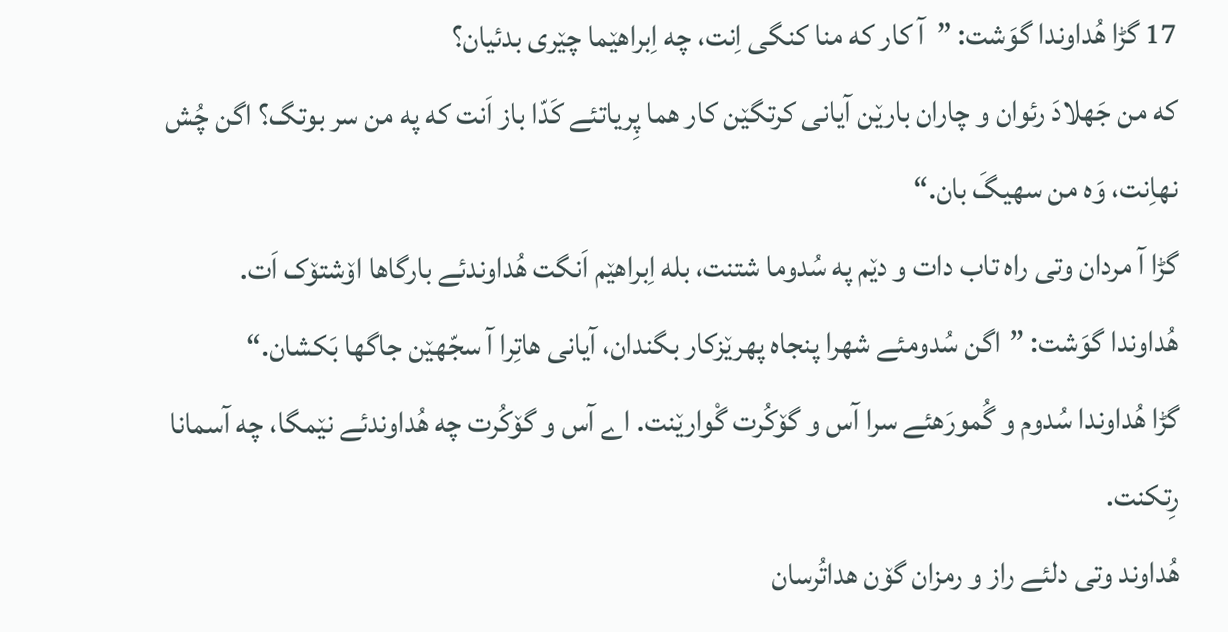17 گڑا هُداوندا گوَشت: ”آ کار که منا کنگی اِنت، چه اِبراهێما چێری بدئیان؟
که من جَهلادَ رئوان و چاران بارێن آیانی کرتگێن کار هما پِریاتئے کَدّا باز اَنت که په من سر بوتگ؟ اگن چُش نهاِنت، وَه من سهیگَ بان.“
گڑا آ مردان وتی راه تاب دات و دێم په سُدوما شتنت، بله اِبراهێم اَنگت هُداوندئے بارگاها اۆشتۆک اَت.
هُداوندا گوَشت: ”اگن سُدومئے شهرا پنجاه پهرێزکار بگندان، آیانی هاتِرا آ سجّهێن جاگها بَکشان.“
گڑا هُداوندا سُدوم و گُمورَهئے سرا آس و گۆکُرت گْوارێنت. اے آس و گۆکُرت چه هُداوندئے نێمگا، چه آسمانا رِتکنت.
هُداوند وتی دلئے راز و رمزان گۆن هداتُرسان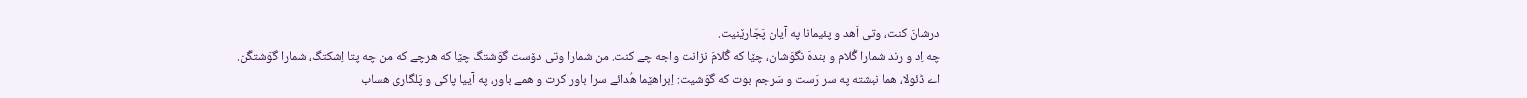درشانَ کنت، وتی اَهد و پئیمانا په آیان پَجّارێنیت.
چه اِد و رند شمارا گُلام و بندهَ نگوَشان، چێا که گُلامَ نزانت واجه چے کنت. من شمارا وتی دۆست گوَشتگ چێا که هرچے که من چه پتا اِشکتگ، شمارا گوَشتگُن.
اے ڈئولا، هما نبشته په سر رَست و سَرجم بوت که گوَشیت: اِبراهێما هُدائے سرا باور کرت و همے باور، په آییا پاکی و پَلگاری هساب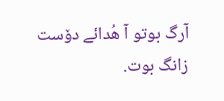آرگ بوتو آ هُدائے دۆست زانگ بوت.